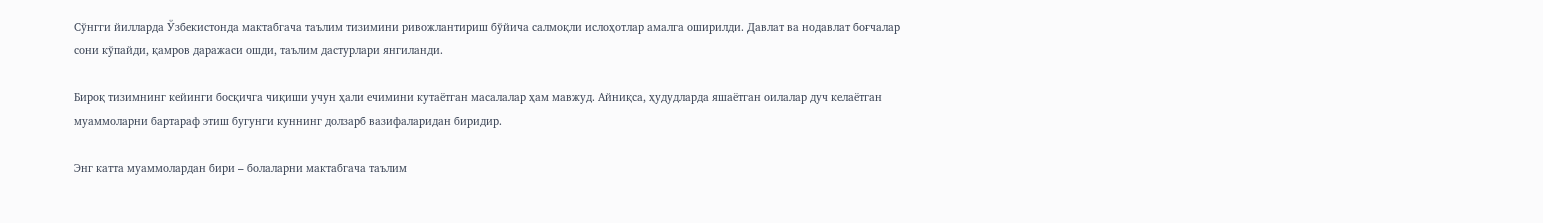Сўнгги йилларда Ўзбекистонда мактабгача таълим тизимини ривожлантириш бўйича салмоқли ислоҳотлар амалга оширилди. Давлат ва нодавлат боғчалар сони кўпайди, қамров даражаси ошди, таълим дастурлари янгиланди.

Бироқ тизимнинг кейинги босқичга чиқиши учун ҳали ечимини кутаётган масалалар ҳам мавжуд. Айниқса, ҳудудларда яшаётган оилалар дуч келаётган муаммоларни бартараф этиш бугунги куннинг долзарб вазифаларидан биридир.

Энг катта муаммолардан бири – болаларни мактабгача таълим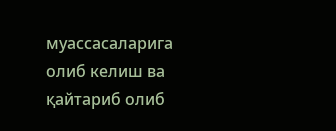муассасаларига олиб келиш ва қайтариб олиб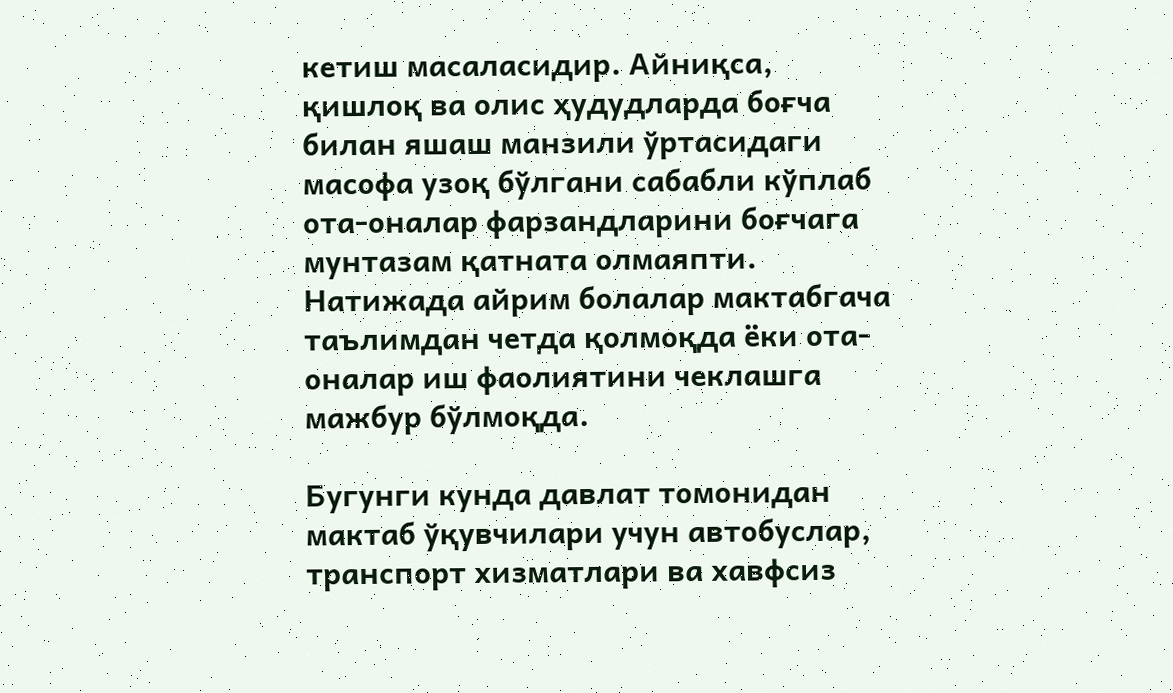кетиш масаласидир. Айниқса, қишлоқ ва олис ҳудудларда боғча билан яшаш манзили ўртасидаги масофа узоқ бўлгани сабабли кўплаб ота-оналар фарзандларини боғчага мунтазам қатната олмаяпти. Натижада айрим болалар мактабгача таълимдан четда қолмоқда ёки ота-оналар иш фаолиятини чеклашга мажбур бўлмоқда.

Бугунги кунда давлат томонидан мактаб ўқувчилари учун автобуслар, транспорт хизматлари ва хавфсиз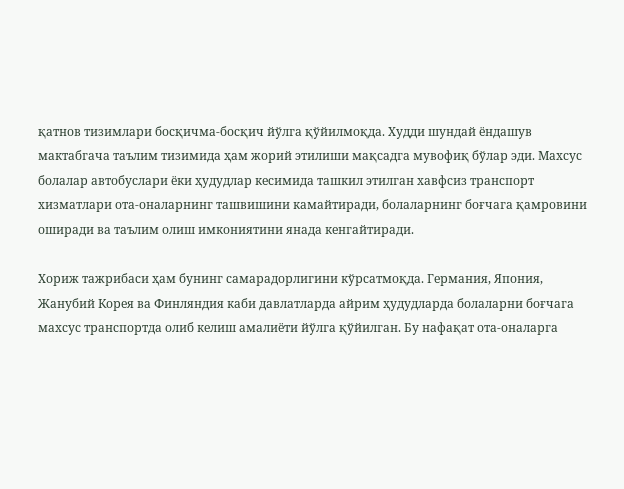қатнов тизимлари босқичма-босқич йўлга қўйилмоқда. Худди шундай ёндашув мактабгача таълим тизимида ҳам жорий этилиши мақсадга мувофиқ бўлар эди. Махсус болалар автобуслари ёки ҳудудлар кесимида ташкил этилган хавфсиз транспорт хизматлари ота-оналарнинг ташвишини камайтиради, болаларнинг боғчага қамровини оширади ва таълим олиш имкониятини янада кенгайтиради.

Хориж тажрибаси ҳам бунинг самарадорлигини кўрсатмоқда. Германия, Япония, Жанубий Корея ва Финляндия каби давлатларда айрим ҳудудларда болаларни боғчага махсус транспортда олиб келиш амалиёти йўлга қўйилган. Бу нафақат ота-оналарга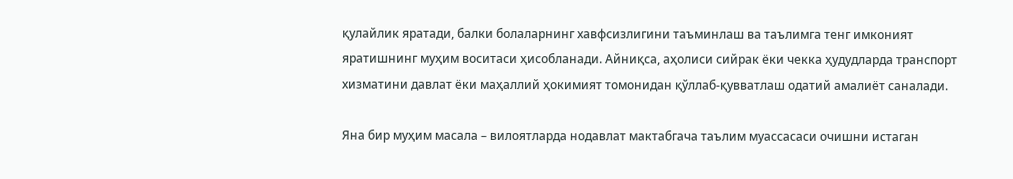қулайлик яратади, балки болаларнинг хавфсизлигини таъминлаш ва таълимга тенг имконият яратишнинг муҳим воситаси ҳисобланади. Айниқса, аҳолиси сийрак ёки чекка ҳудудларда транспорт хизматини давлат ёки маҳаллий ҳокимият томонидан қўллаб-қувватлаш одатий амалиёт саналади.

Яна бир муҳим масала – вилоятларда нодавлат мактабгача таълим муассасаси очишни истаган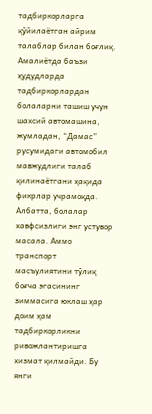тадбиркорларга қўйилаётган айрим талаблар билан боғлиқ. Амалиётда баъзи ҳудудларда тадбиркорлардан болаларни ташиш учун шахсий автомашина, жумладан, “Дамас” русумидаги автомобил мавжудлиги талаб қилинаётгани ҳақида фикрлар учрамоқда. Албатта, болалар хавфсизлиги энг устувор масала. Аммо транспорт масъулиятини тўлиқ боғча эгасининг зиммасига юклаш ҳар доим ҳам тадбиркорликни ривожлантиришга хизмат қилмайди. Бу янги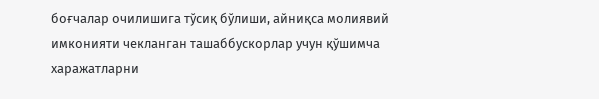боғчалар очилишига тўсиқ бўлиши, айниқса молиявий имконияти чекланган ташаббускорлар учун қўшимча харажатларни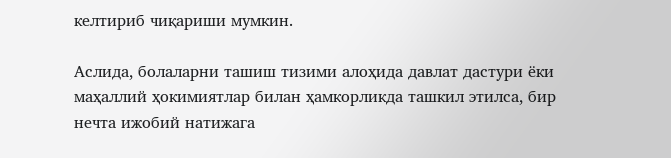келтириб чиқариши мумкин.

Аслида, болаларни ташиш тизими алоҳида давлат дастури ёки маҳаллий ҳокимиятлар билан ҳамкорликда ташкил этилса, бир нечта ижобий натижага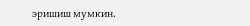эришиш мумкин.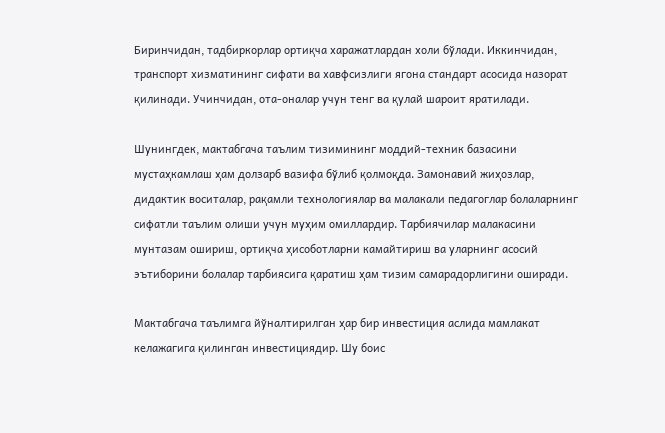Биринчидан, тадбиркорлар ортиқча харажатлардан холи бўлади. Иккинчидан, транспорт хизматининг сифати ва хавфсизлиги ягона стандарт асосида назорат қилинади. Учинчидан, ота-оналар учун тенг ва қулай шароит яратилади.

Шунингдек, мактабгача таълим тизимининг моддий-техник базасини мустаҳкамлаш ҳам долзарб вазифа бўлиб қолмоқда. Замонавий жиҳозлар, дидактик воситалар, рақамли технологиялар ва малакали педагоглар болаларнинг сифатли таълим олиши учун муҳим омиллардир. Тарбиячилар малакасини мунтазам ошириш, ортиқча ҳисоботларни камайтириш ва уларнинг асосий эътиборини болалар тарбиясига қаратиш ҳам тизим самарадорлигини оширади.

Мактабгача таълимга йўналтирилган ҳар бир инвестиция аслида мамлакат келажагига қилинган инвестициядир. Шу боис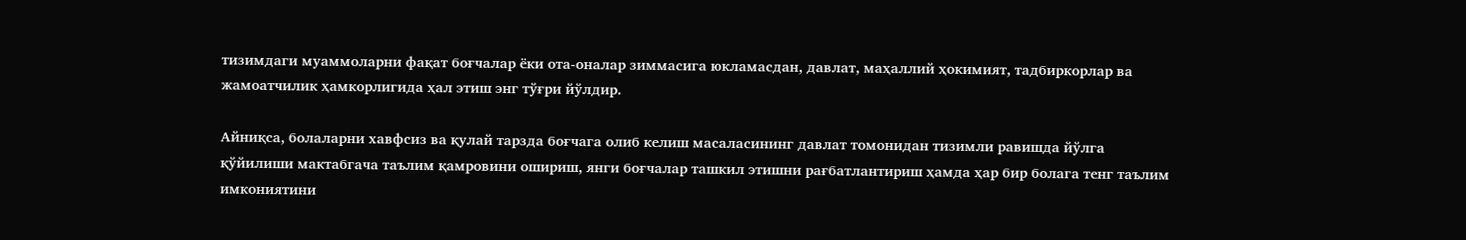тизимдаги муаммоларни фақат боғчалар ёки ота-оналар зиммасига юкламасдан, давлат, маҳаллий ҳокимият, тадбиркорлар ва жамоатчилик ҳамкорлигида ҳал этиш энг тўғри йўлдир.

Айниқса, болаларни хавфсиз ва қулай тарзда боғчага олиб келиш масаласининг давлат томонидан тизимли равишда йўлга қўйилиши мактабгача таълим қамровини ошириш, янги боғчалар ташкил этишни рағбатлантириш ҳамда ҳар бир болага тенг таълим имкониятини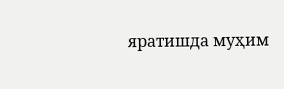яратишда муҳим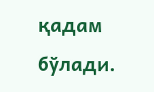қадам бўлади.